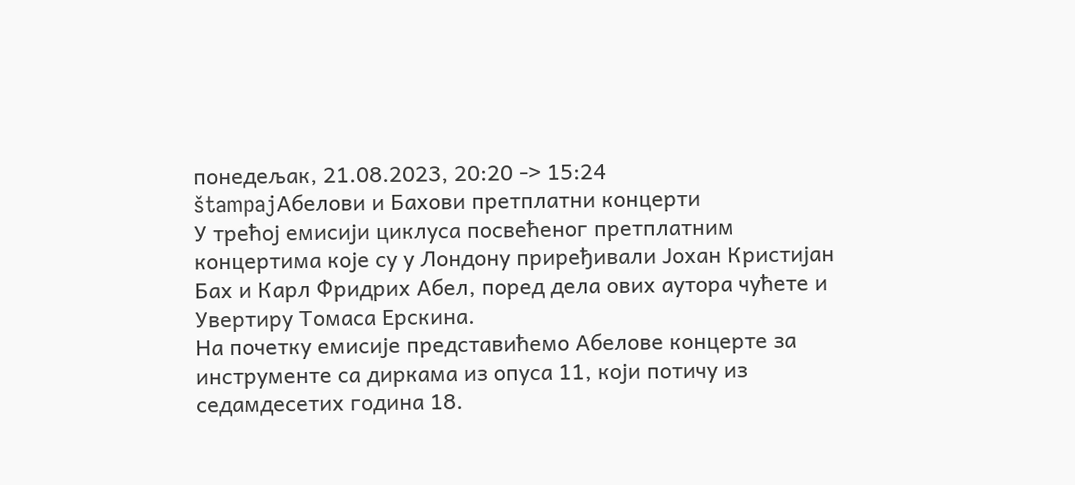понедељак, 21.08.2023, 20:20 -> 15:24
štampajАбелови и Бахови претплатни концерти
У трећој емисији циклуса посвећеног претплатним концертима које су у Лондону приређивали Јохан Кристијан Бах и Карл Фридрих Абел, поред дела ових аутора чућете и Увертиру Томаса Ерскина.
На почетку емисије представићемо Абелове концерте за инструменте са диркама из опуса 11, који потичу из седамдесетих година 18.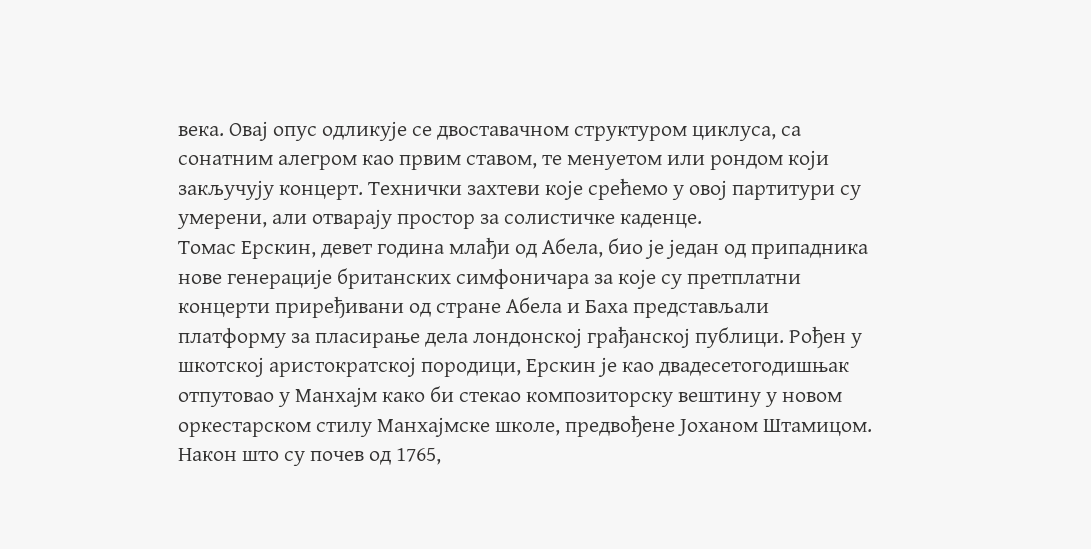века. Овај опус одликује се двоставачном структуром циклуса, са сонатним алегром као првим ставом, те менуетом или рондом који закључују концерт. Технички захтеви које срећемо у овој партитури су умерени, али отварају простор за солистичке каденце.
Томас Ерскин, девет година млађи од Абела, био је један од припадника нове генерације британских симфоничара за које су претплатни концерти приређивани од стране Абела и Баха представљали платформу за пласирање дела лондонској грађанској публици. Рођен у шкотској аристократској породици, Ерскин је као двадесетогодишњак отпутовао у Манхајм како би стекао композиторску вештину у новом оркестарском стилу Манхајмске школе, предвођене Јоханом Штамицом.
Након што су почев од 1765,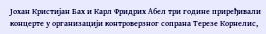Јохан Кристијан Бах и Карл Фридрих Абел три године приређивали концерте у организацији контроверзног сопрана Терезе Корнелис,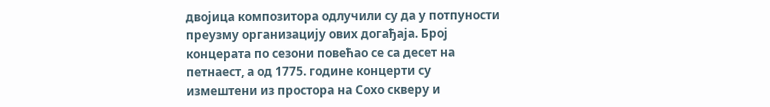двојица композитора одлучили су да у потпуности преузму организацију ових догађаја. Број концерата по сезони повећао се са десет на петнаест, а од 1775. године концерти су измештени из простора на Сохо скверу и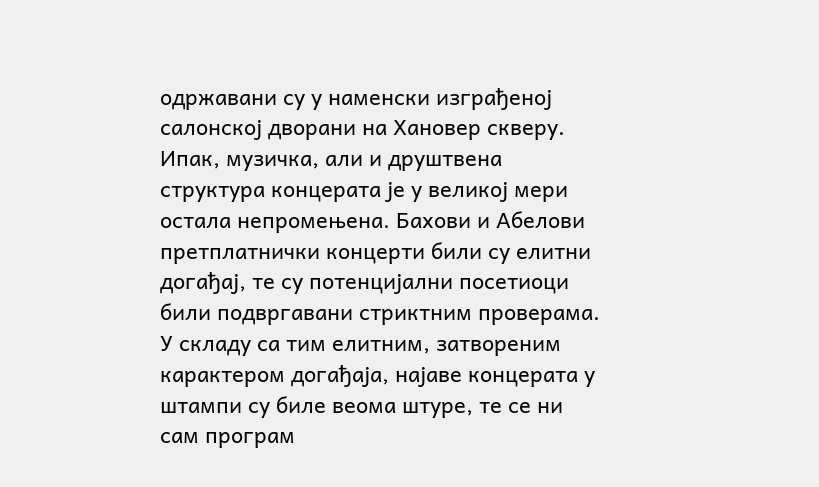одржавани су у наменски изграђеној салонској дворани на Хановер скверу. Ипак, музичка, али и друштвена структура концерата је у великој мери остала непромењена. Бахови и Абелови претплатнички концерти били су елитни догађај, те су потенцијални посетиоци били подвргавани стриктним проверама. У складу са тим елитним, затвореним карактером догађаја, најаве концерата у штампи су биле веома штуре, те се ни сам програм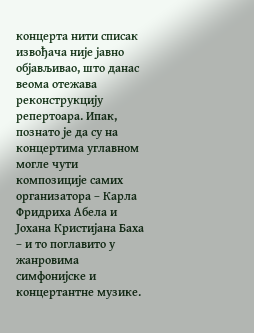концерта нити списак извођача није јавно објављивао, што данас веома отежава реконструкцију репертоара. Ипак, познато је да су на концертима углавном могле чути композиције самих организатора – Карла Фридриха Абела и Јохана Кристијана Баха – и то поглавито у жанровима симфонијске и концертантне музике.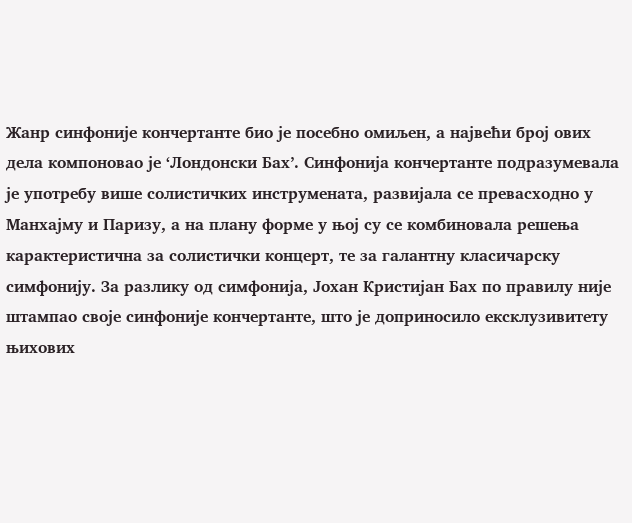Жанр синфоније кончертанте био је посебно омиљен, а највећи број ових дела компоновао је ‘Лондонски Бах’. Синфонија кончертанте подразумевала је употребу више солистичких инструмената, развијала се превасходно у Манхајму и Паризу, а на плану форме у њој су се комбиновала решења карактеристична за солистички концерт, те за галантну класичарску симфонију. За разлику од симфонија, Јохан Кристијан Бах по правилу није штампао своје синфоније кончертанте, што је доприносило ексклузивитету њихових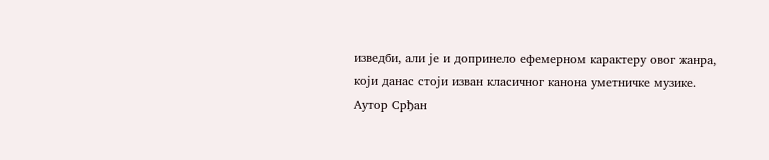изведби, али је и допринело ефемерном карактеру овог жанра, који данас стоји изван класичног канона уметничке музике.
Аутор Срђан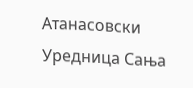Атанасовски
Уредница Сања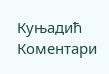Куњадић
Коментари